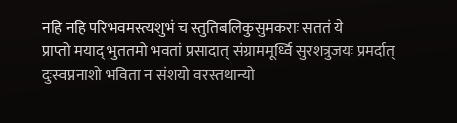नहि नहि परिभवमस्त्यशुभं च स्तुतिबलिकुसुमकराः सततं ये
प्राप्तो मयाद् भुततमो भवतां प्रसादात् संग्राममूर्ध्वि सुरशत्रुजयः प्रमर्दात्
दुःस्वप्ननाशो भविता न संशयो वरस्तथान्यो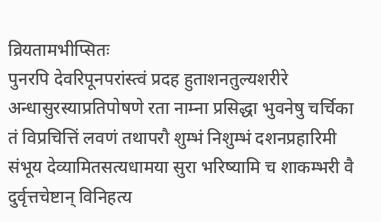व्रियतामभीप्सितः
पुनरपि देवरिपूनपरांस्त्वं प्रदह हुताशनतुल्यशरीरे
अन्धासुरस्याप्रतिपोषणे रता नाम्ना प्रसिद्धा भुवनेषु चर्चिका
तं विप्रचित्तिं लवणं तथापरौ शुम्भं निशुम्भं दशनप्रहारिमी
संभूय देव्यामितसत्यधामया सुरा भरिष्यामि च शाकम्भरी वै
दुर्वृत्तचेष्टान् विनिहत्य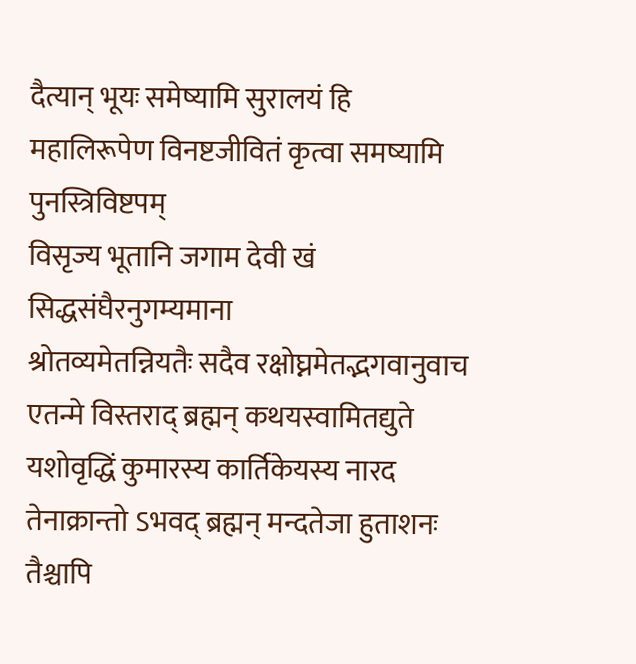दैत्यान् भूयः समेष्यामि सुरालयं हि
महालिरूपेण विनष्टजीवितं कृत्वा समष्यामि पुनस्त्रिविष्टपम्
विसृज्य भूतानि जगाम देवी खं सिद्धसंघैरनुगम्यमाना
श्रोतव्यमेतन्नियतैः सदैव रक्षोघ्नमेतद्भगवानुवाच
एतन्मे विस्तराद् ब्रह्मन् कथयस्वामितद्युते
यशोवृद्धिं कुमारस्य कार्तिकेयस्य नारद
तेनाक्रान्तो ऽभवद् ब्रह्मन् मन्दतेजा हुताशनः
तैश्चापि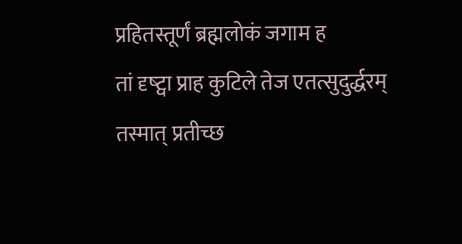प्रहितस्तूर्णं ब्रह्मलोकं जगाम ह
तां दृष्ट्वा प्राह कुटिले तेज एतत्सुदुर्द्धरम्
तस्मात् प्रतीच्छ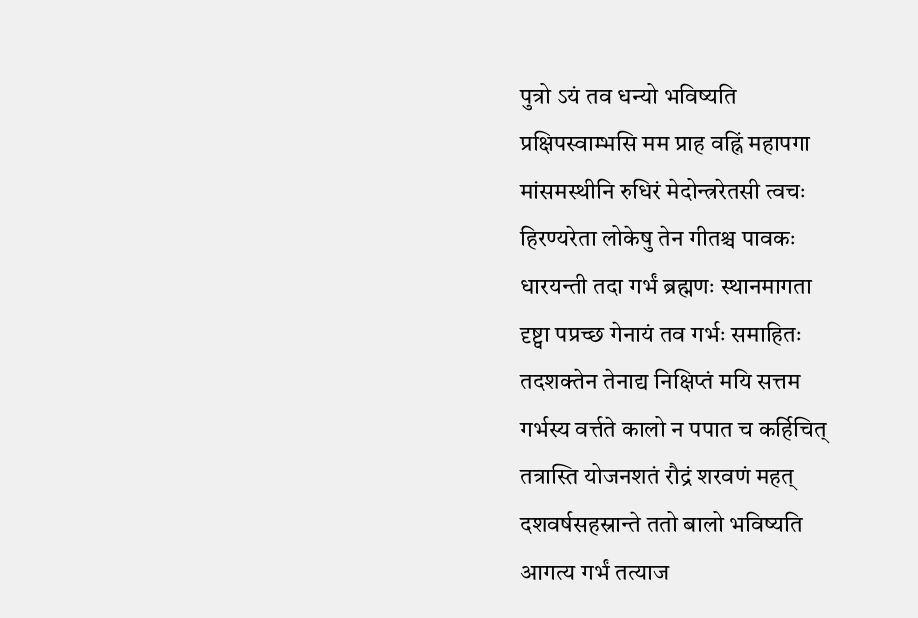पुत्रो ऽयं तव धन्यो भविष्यति
प्रक्षिपस्वाम्भसि मम प्राह वह्निं महापगा
मांसमस्थीनि रुधिरं मेदोन्त्ररेतसी त्वचः
हिरण्यरेता लोकेषु तेन गीतश्च पावकः
धारयन्ती तदा गर्भं ब्रह्मणः स्थानमागता
दृष्ट्वा पप्रच्छ गेनायं तव गर्भः समाहितः
तदशक्तेन तेनाद्य निक्षिप्तं मयि सत्तम
गर्भस्य वर्त्तते कालो न पपात च कर्हिचित्
तत्रास्ति योजनशतं रौद्रं शरवणं महत्
दशवर्षसहस्रान्ते ततो बालो भविष्यति
आगत्य गर्भं तत्याज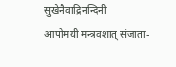सुखेनैवाद्रिनन्दिनी
आपोमयी मन्त्रवशात् संजाता-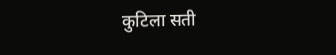कुटिला सती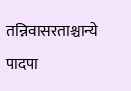तन्निवासरताश्चान्ये पादपा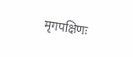मृगपक्षिणः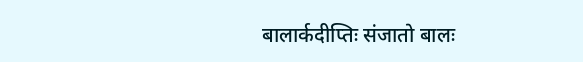बालार्कदीप्तिः संजातो बालः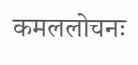कमललोचनः